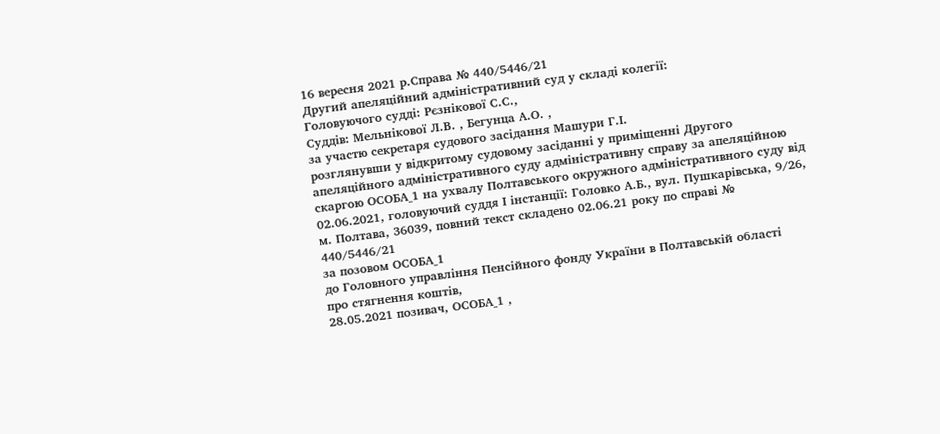16 вересня 2021 р.Справа № 440/5446/21
Другий апеляційний адміністративний суд у складі колегії:
Головуючого судді: Рєзнікової С.С.,
Суддів: Мельнікової Л.В. , Бегунца А.О. ,
за участю секретаря судового засідання Машури Г.І.
розглянувши у відкритому судовому засіданні у приміщенні Другого апеляційного адміністративного суду адміністративну справу за апеляційною скаргою ОСОБА_1 на ухвалу Полтавського окружного адміністративного суду від 02.06.2021, головуючий суддя І інстанції: Головко А.Б., вул. Пушкарівська, 9/26, м. Полтава, 36039, повний текст складено 02.06.21 року по справі № 440/5446/21
за позовом ОСОБА_1
до Головного управління Пенсійного фонду України в Полтавській області
про стягнення коштів,
28.05.2021 позивач, ОСОБА_1 ,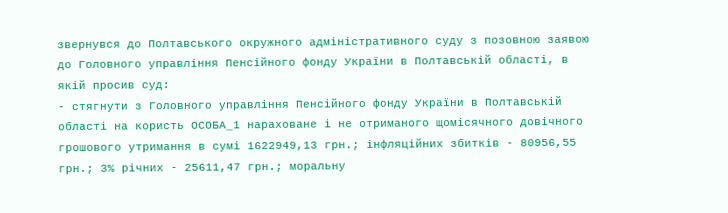звернувся до Полтавського окружного адміністративного суду з позовною заявою до Головного управління Пенсійного фонду України в Полтавській області, в якій просив суд:
- стягнути з Головного управління Пенсійного фонду України в Полтавській області на користь ОСОБА_1 нараховане і не отриманого щомісячного довічного грошового утримання в сумі 1622949,13 грн.; інфляційних збитків - 80956,55 грн.; 3% річних - 25611,47 грн.; моральну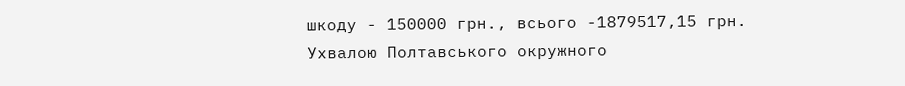шкоду - 150000 грн., всього -1879517,15 грн.
Ухвалою Полтавського окружного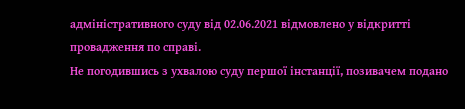адміністративного суду від 02.06.2021 відмовлено у відкритті провадження по справі.
Не погодившись з ухвалою суду першої інстанції, позивачем подано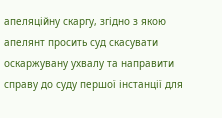апеляційну скаргу, згідно з якою апелянт просить суд скасувати оскаржувану ухвалу та направити справу до суду першої інстанції для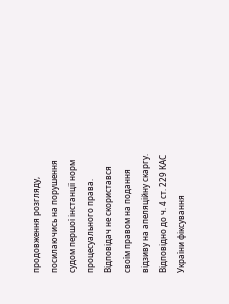продовження розгляду, посилаючись на порушення судом першої інстанції норм процесуального права.
Відповідач не скористався своїм правом на подання відзиву на апеляційну скаргу.
Відповідно до ч. 4 ст. 229 КАС України фіксування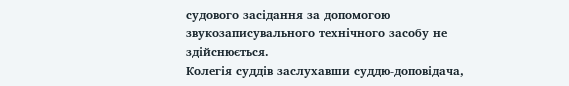судового засідання за допомогою звукозаписувального технічного засобу не здійснюється.
Колегія суддів заслухавши суддю-доповідача,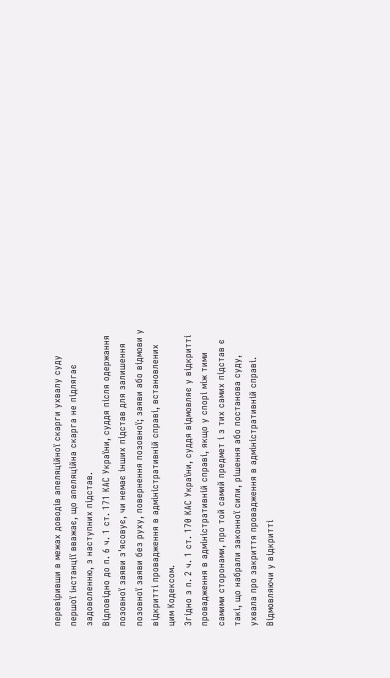перевіривши в межах доводів апеляційної скарги ухвалу суду першої інстанції вважає, що апеляційна скарга не підлягає задоволенню, з наступних підстав.
Відповідно до п. 6 ч. 1 ст. 171 КАС України, суддя після одержання позовної заяви з'ясовує, чи немає інших підстав для залишення позовної заяви без руху, повернення позовної; заяви або відмови у відкритті провадження в адміністративній справі, встановлених цим Кодексом.
Згідно з п. 2 ч. 1 ст. 170 КАС України, суддя відмовляє у відкритті провадження в адміністративній справі, якщо у спорі між тими самими сторонами, про той самий предмет і з тих самих підстав є такі, що набрали законної сили, рішення або постанова суду, ухвала про закриття провадження в адміністративній справі.
Відмовляючи у відкритті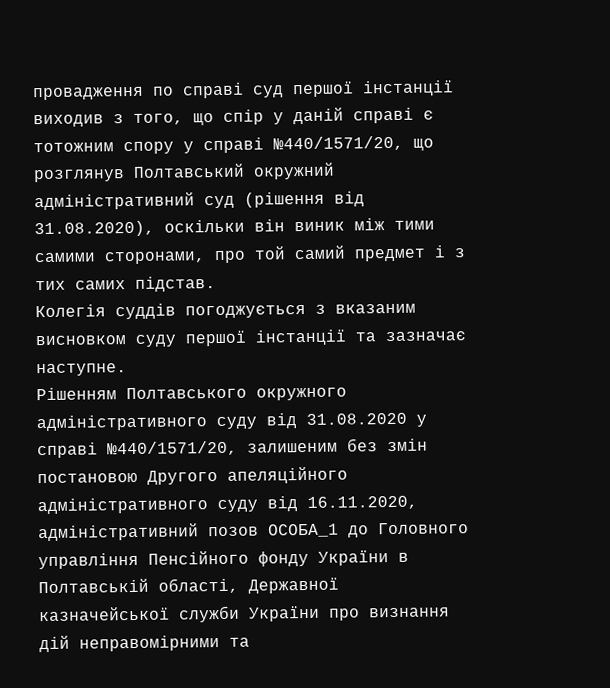провадження по справі суд першої інстанції виходив з того, що спір у даній справі є тотожним спору у справі №440/1571/20, що розглянув Полтавський окружний адміністративний суд (рішення від 31.08.2020), оскільки він виник між тими самими сторонами, про той самий предмет і з тих самих підстав.
Колегія суддів погоджується з вказаним висновком суду першої інстанції та зазначає наступне.
Рішенням Полтавського окружного адміністративного суду від 31.08.2020 у справі №440/1571/20, залишеним без змін постановою Другого апеляційного адміністративного суду від 16.11.2020, адміністративний позов ОСОБА_1 до Головного управління Пенсійного фонду України в Полтавській області, Державної казначейської служби України про визнання дій неправомірними та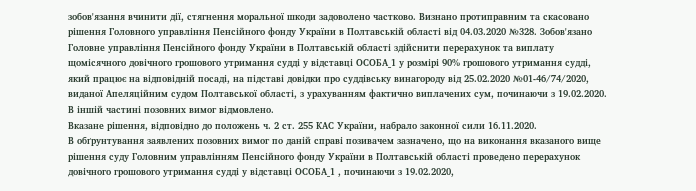зобов'язання вчинити дії, стягнення моральної шкоди задоволено частково. Визнано протиправним та скасовано рішення Головного управління Пенсійного фонду України в Полтавській області від 04.03.2020 №328. Зобов'язано Головне управління Пенсійного фонду України в Полтавській області здійснити перерахунок та виплату щомісячного довічного грошового утримання судді у відставці ОСОБА_1 у розмірі 90% грошового утримання судді, який працює на відповідній посаді, на підставі довідки про суддівську винагороду від 25.02.2020 №01-46/74/2020, виданої Апеляційним судом Полтавської області, з урахуванням фактично виплачених сум, починаючи з 19.02.2020. В іншій частині позовних вимог відмовлено.
Вказане рішення, відповідно до положень ч. 2 ст. 255 КАС України, набрало законної сили 16.11.2020.
В обґрунтування заявлених позовних вимог по даній справі позивачем зазначено, що на виконання вказаного вище рішення суду Головним управлінням Пенсійного фонду України в Полтавській області проведено перерахунок довічного грошового утримання судді у відставці ОСОБА_1 , починаючи з 19.02.2020,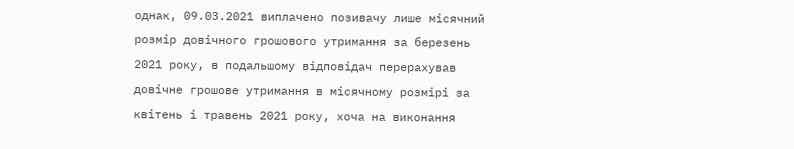однак, 09.03.2021 виплачено позивачу лише місячний розмір довічного грошового утримання за березень 2021 року, в подальшому відповідач перерахував довічне грошове утримання в місячному розмірі за квітень і травень 2021 року, хоча на виконання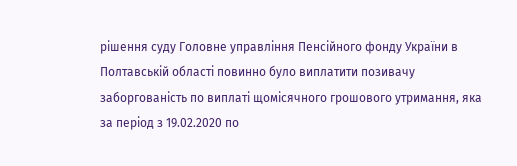рішення суду Головне управління Пенсійного фонду України в Полтавській області повинно було виплатити позивачу заборгованість по виплаті щомісячного грошового утримання, яка за період з 19.02.2020 по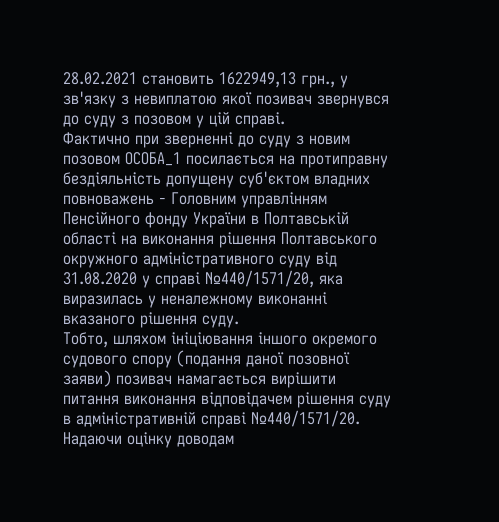28.02.2021 становить 1622949,13 грн., у зв'язку з невиплатою якої позивач звернувся до суду з позовом у цій справі.
Фактично при зверненні до суду з новим позовом ОСОБА_1 посилається на протиправну бездіяльність допущену суб'єктом владних повноважень - Головним управлінням Пенсійного фонду України в Полтавській області на виконання рішення Полтавського окружного адміністративного суду від 31.08.2020 у справі №440/1571/20, яка виразилась у неналежному виконанні вказаного рішення суду.
Тобто, шляхом ініціювання іншого окремого судового спору (подання даної позовної заяви) позивач намагається вирішити питання виконання відповідачем рішення суду в адміністративній справі №440/1571/20.
Надаючи оцінку доводам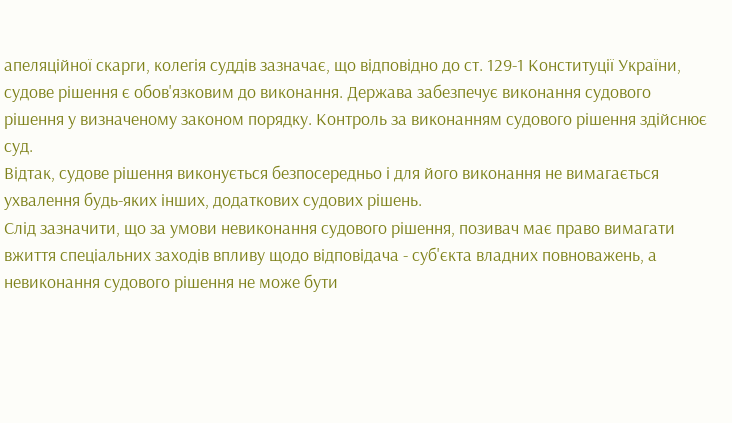апеляційної скарги, колегія суддів зазначає, що відповідно до ст. 129-1 Конституції України, судове рішення є обов'язковим до виконання. Держава забезпечує виконання судового рішення у визначеному законом порядку. Контроль за виконанням судового рішення здійснює суд.
Відтак, судове рішення виконується безпосередньо і для його виконання не вимагається ухвалення будь-яких інших, додаткових судових рішень.
Слід зазначити, що за умови невиконання судового рішення, позивач має право вимагати вжиття спеціальних заходів впливу щодо відповідача - суб'єкта владних повноважень, а невиконання судового рішення не може бути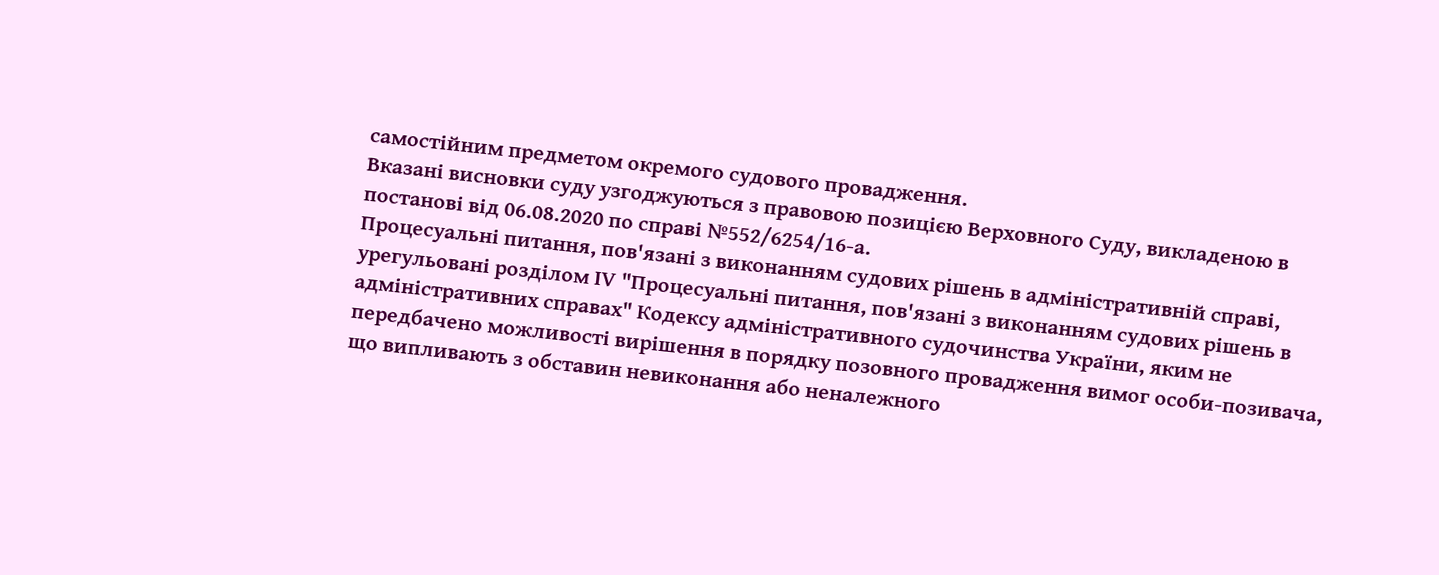самостійним предметом окремого судового провадження.
Вказані висновки суду узгоджуються з правовою позицією Верховного Суду, викладеною в постанові від 06.08.2020 по справі №552/6254/16-а.
Процесуальні питання, пов'язані з виконанням судових рішень в адміністративній справі, урегульовані розділом ІV "Процесуальні питання, пов'язані з виконанням судових рішень в адміністративних справах" Кодексу адміністративного судочинства України, яким не передбачено можливості вирішення в порядку позовного провадження вимог особи-позивача, що випливають з обставин невиконання або неналежного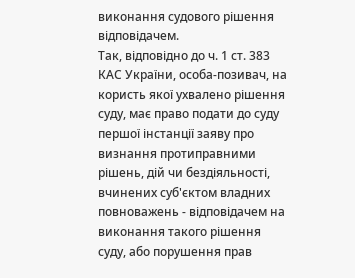виконання судового рішення відповідачем.
Так, відповідно до ч. 1 ст. 383 КАС України, особа-позивач, на користь якої ухвалено рішення суду, має право подати до суду першої інстанції заяву про визнання протиправними рішень, дій чи бездіяльності, вчинених суб'єктом владних повноважень - відповідачем на виконання такого рішення суду, або порушення прав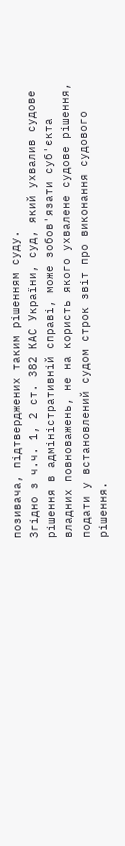позивача, підтверджених таким рішенням суду.
Згідно з ч.ч. 1, 2 ст. 382 КАС України, суд, який ухвалив судове рішення в адміністративній справі, може зобов'язати суб'єкта владних повноважень, не на користь якого ухвалене судове рішення, подати у встановлений судом строк звіт про виконання судового рішення.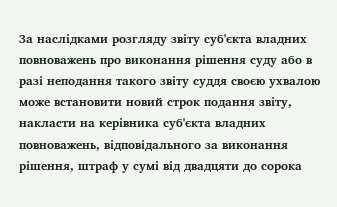За наслідками розгляду звіту суб'єкта владних повноважень про виконання рішення суду або в разі неподання такого звіту суддя своєю ухвалою може встановити новий строк подання звіту, накласти на керівника суб'єкта владних повноважень, відповідального за виконання рішення, штраф у сумі від двадцяти до сорока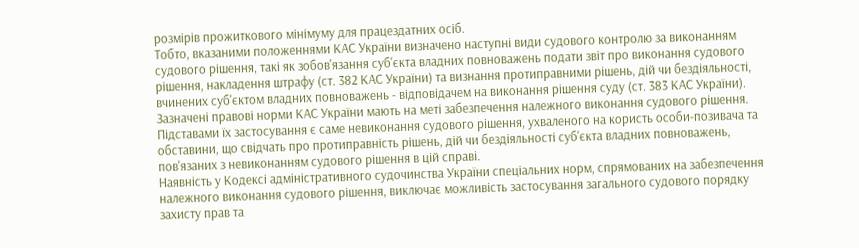розмірів прожиткового мінімуму для працездатних осіб.
Тобто, вказаними положеннями КАС України визначено наступні види судового контролю за виконанням судового рішення, такі як зобов'язання суб'єкта владних повноважень подати звіт про виконання судового рішення, накладення штрафу (ст. 382 КАС України) та визнання протиправними рішень, дій чи бездіяльності, вчинених суб'єктом владних повноважень - відповідачем на виконання рішення суду (ст. 383 КАС України).
Зазначені правові норми КАС України мають на меті забезпечення належного виконання судового рішення. Підставами їх застосування є саме невиконання судового рішення, ухваленого на користь особи-позивача та обставини, що свідчать про протиправність рішень, дій чи бездіяльності суб'єкта владних повноважень, пов'язаних з невиконанням судового рішення в цій справі.
Наявність у Кодексі адміністративного судочинства України спеціальних норм, спрямованих на забезпечення належного виконання судового рішення, виключає можливість застосування загального судового порядку захисту прав та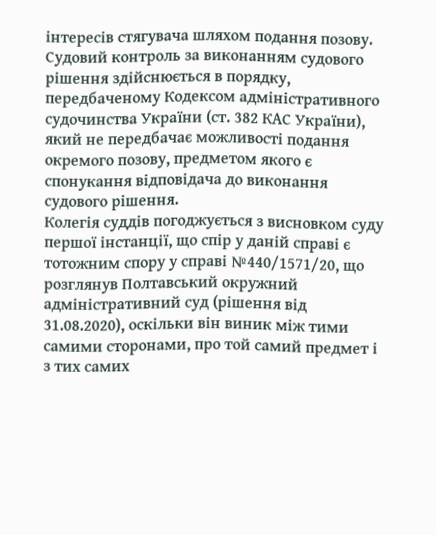інтересів стягувача шляхом подання позову. Судовий контроль за виконанням судового рішення здійснюється в порядку, передбаченому Кодексом адміністративного судочинства України (ст. 382 КАС України), який не передбачає можливості подання окремого позову, предметом якого є спонукання відповідача до виконання судового рішення.
Колегія суддів погоджується з висновком суду першої інстанції, що спір у даній справі є тотожним спору у справі №440/1571/20, що розглянув Полтавський окружний адміністративний суд (рішення від 31.08.2020), оскільки він виник між тими самими сторонами, про той самий предмет і з тих самих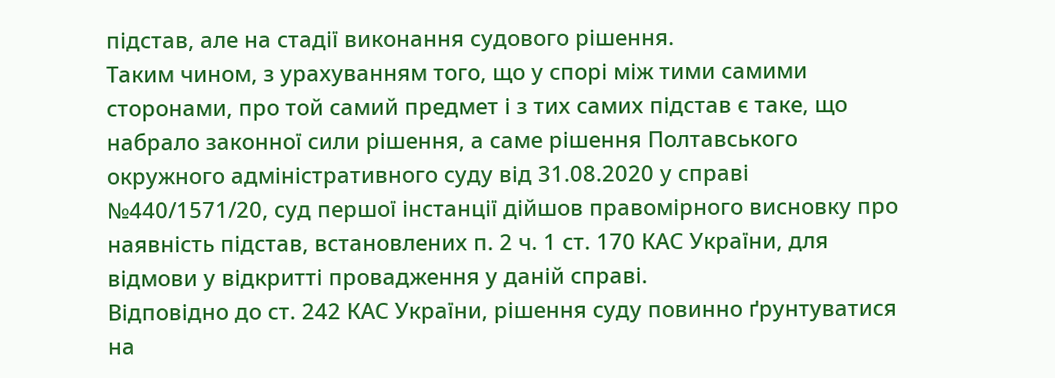підстав, але на стадії виконання судового рішення.
Таким чином, з урахуванням того, що у спорі між тими самими сторонами, про той самий предмет і з тих самих підстав є таке, що набрало законної сили рішення, а саме рішення Полтавського окружного адміністративного суду від 31.08.2020 у справі №440/1571/20, суд першої інстанції дійшов правомірного висновку про наявність підстав, встановлених п. 2 ч. 1 ст. 170 КАС України, для відмови у відкритті провадження у даній справі.
Відповідно до ст. 242 КАС України, рішення суду повинно ґрунтуватися на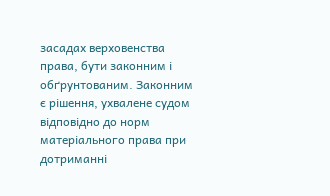засадах верховенства права, бути законним і обґрунтованим. Законним є рішення, ухвалене судом відповідно до норм матеріального права при дотриманні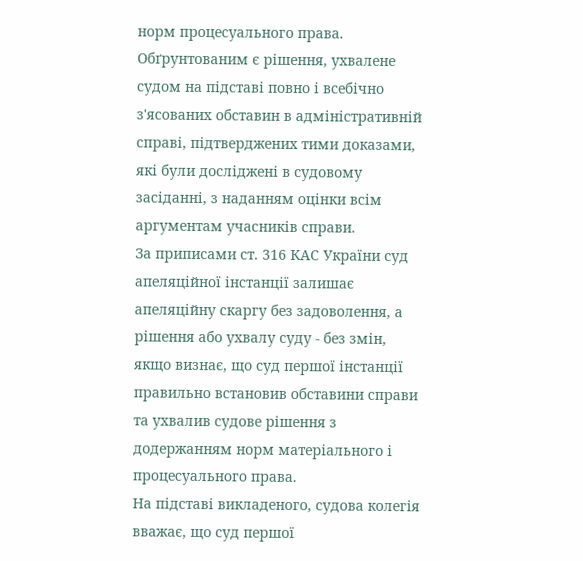норм процесуального права. Обґрунтованим є рішення, ухвалене судом на підставі повно і всебічно з'ясованих обставин в адміністративній справі, підтверджених тими доказами, які були досліджені в судовому засіданні, з наданням оцінки всім аргументам учасників справи.
За приписами ст. 316 КАС України суд апеляційної інстанції залишає апеляційну скаргу без задоволення, а рішення або ухвалу суду - без змін, якщо визнає, що суд першої інстанції правильно встановив обставини справи та ухвалив судове рішення з додержанням норм матеріального і процесуального права.
На підставі викладеного, судова колегія вважає, що суд першої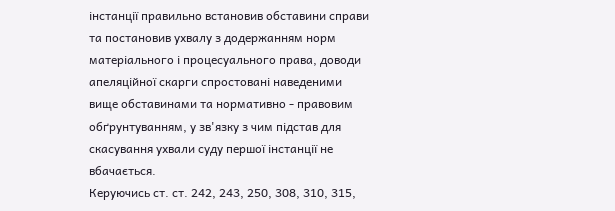інстанції правильно встановив обставини справи та постановив ухвалу з додержанням норм матеріального і процесуального права, доводи апеляційної скарги спростовані наведеними вище обставинами та нормативно - правовим обґрунтуванням, у зв'язку з чим підстав для скасування ухвали суду першої інстанції не вбачається.
Керуючись ст. ст. 242, 243, 250, 308, 310, 315,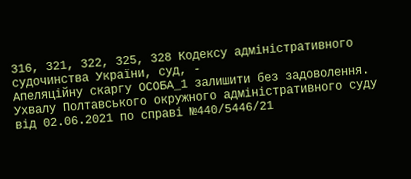316, 321, 322, 325, 328 Кодексу адміністративного судочинства України, суд, -
Апеляційну скаргу ОСОБА_1 залишити без задоволення.
Ухвалу Полтавського окружного адміністративного суду від 02.06.2021 по справі №440/5446/21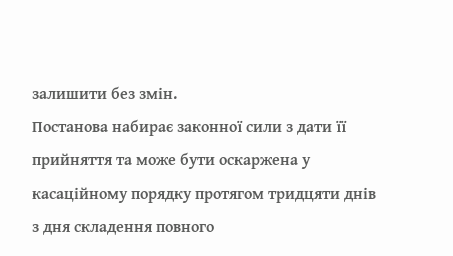залишити без змін.
Постанова набирає законної сили з дати її прийняття та може бути оскаржена у касаційному порядку протягом тридцяти днів з дня складення повного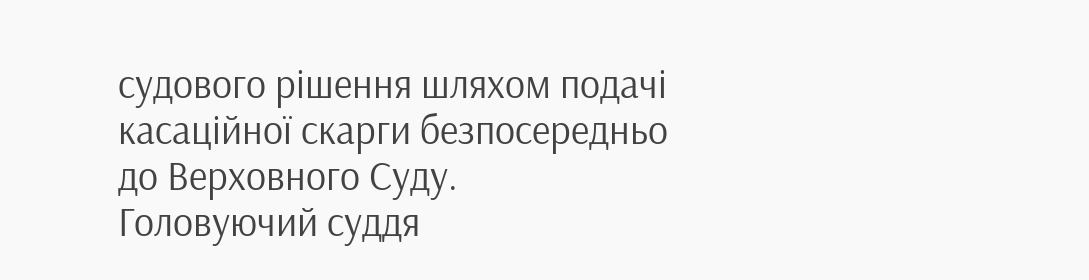судового рішення шляхом подачі касаційної скарги безпосередньо до Верховного Суду.
Головуючий суддя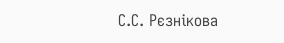С.С. Рєзнікова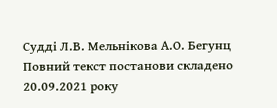Судді Л.В. Мельнікова А.О. Бегунц
Повний текст постанови складено 20.09.2021 року